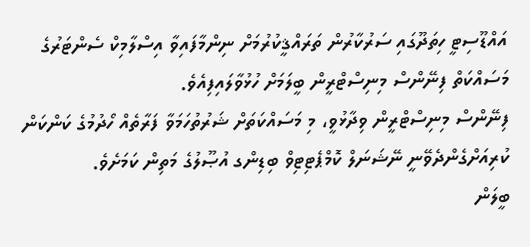އައްޑޫސިޓީ ހިތަދޫގައި ސަރުކާރުން ތަރައްޤީކުރުމަށް ނިންމާފައިވާ އިސްލާމިކް ސެންޓަރުގެ މަސައްކަތް ފިނޭންސް މިނިސްޓްރީން ބީލަމަށް ހުޅުވާލައިފިއެވެ.
ފިނޭންސް މިނިސްޓްރީން ވިދާޅުވީ، މި މަސައްކަތަށް ޝަރުތުހަމަވާ ފަރާތެއް ހޯދުމުގެ ކަންކަން ކުރިއަށްގެންދެވޭނީ ނޭޝަނަލް ކޮމްޕެޓިޓިވް ބިޑިންގ އުޞޫލުގެ މަތިން ކަމަށެވެ.
ބީލަން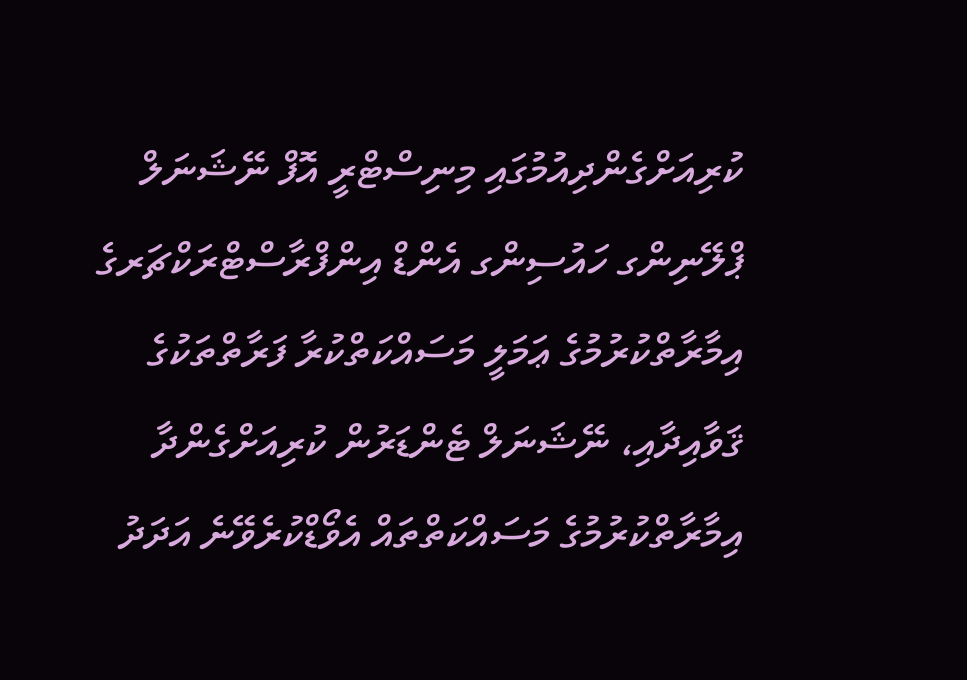ކުރިއަށްގެންދިއުމުގައި މިނިސްޓްރީ އޮފް ނޭޝަނަލް ޕްލޭނިންގ ހައުސިންގ އެންޑް އިންފްރާސްޓްރަކްޗަރގެ އިމާރާތްކުރުމުގެ ޢަމަލީ މަސައްކަތްކުރާ ފަރާތްތަކުގެ ޤަވާއިދާއި، ނޭޝަނަލް ޓެންޑަރުން ކުރިއަށްގެންދާ އިމާރާތްކުރުމުގެ މަސައްކަތްތައް އެވޯޑްކުރެވޭނެ އަދަދު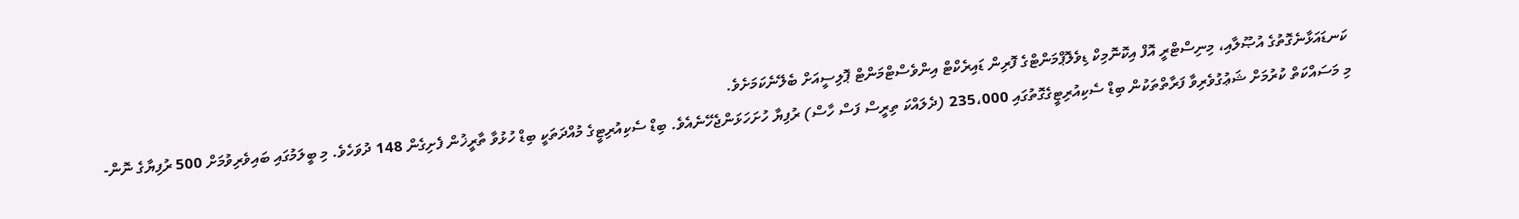ކަނޑައަޅާނެގޮތުގެ އުޞޫލާއި، މިނިސްޓްރީ އޮފް އިކޮނޮމިކް ޑިވެލޮޕްމަންޓްގެ ފޮރިން ޑައިރެކްޓް އިންވެސްޓްމަންޓް ޕޮލިސީއަށް ބެލޭނެކަމަށެވެ.
މި މަސައްކަތް ކުރުމަށް ޝަޢުގުވެރިވާ ފަރާތްތަކުން ބިޑް ސެކިއުރިޓީގެގޮތުގައި 235،000 (ދެލައްކަ ތިރީސް ފަސް ހާސް) ރުފިޔާ ހުށަހަޅަންޖެހޭނެއެވެ. ބިޑް ސެކިއުރިޓީގެ މުއްދަތަކީ ބިޑް ހުޅުވާ ތާރީޚުން ފެށިގެން 148 ދުވަހެވެ. މި ބީލަމުގައި ބައިވެރިވުމަށް 500 ރުފިޔާގެ ނޮން-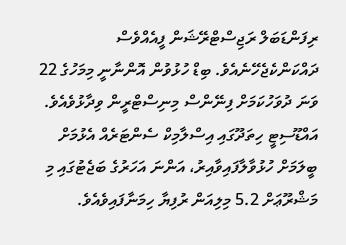ރިފަންޑަބަލް ރަޖިސްޓްރޭޝަން ފީއެއްވެސް ދައްކަންކެޖެހޭނެއެވެ. ބިޑް ހުޅުވުން އޮންނާނީ މިމަހުގެ 22 ވަނަ ދުވަހުކަމަށް ފިނޭންސް މިނިސްޓްރީން ވިދާޅުވެއެވެ.
އައްޑޫސިޓީ ހިތަދޫގައި އިސްލާމިކް ސެންޓަރެއް އެޅުމަށް ބީލަމަށް ހުޅުވާލާފައިވާއިރު، އަންނަ އަހަރުގެ ބަޖެޓުގައި މި މަޝްރޫޢަށް 5.2 މިލިއަން ރުފިޔާ ހިމަނާފައިވެއެވެ.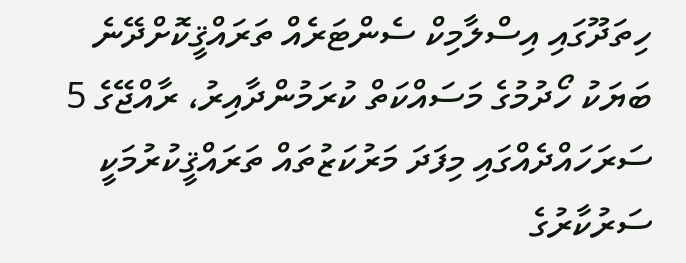ހިތަދޫގައި އިސްލާމިކް ސެންޓަރެއް ތަރައްޤީކޮށްދޭނެ ބަޔަކު ހޯދުމުގެ މަސައްކަތް ކުރަމުންދާއިރު، ރާއްޖޭގެ 5 ސަރަހައްދެއްގައި މިފަދަ މަރުކަޒުތައް ތަރައްޤީކުރުމަކީ ސަރުކާރުގެ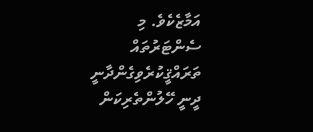އަމާޒެކެވެ. މި ސެންޓަރުތައް ތަރައްޤީކުރެވިގެންދާނީ ދީނީ ހޭލުންތެރިކަން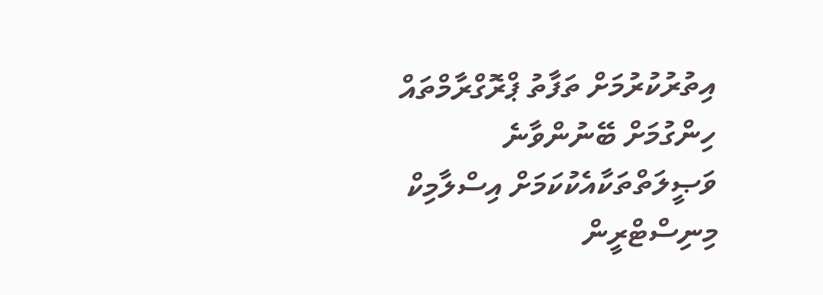އިތުރުކުރުމަށް ތަފާތު ޕްރޮގްރާމްތައް ހިންގުމަށް ބޭނުންވާނެ ވަޞީލަތްތަކާއެކުކަމަށް އިސްލާމިކް މިނިސްޓްރީން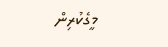މީގެކުރިން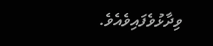ވިދާޅުވެފައިވެއެވެ.